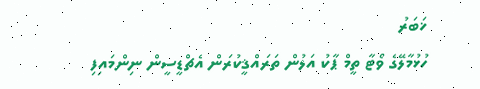ޚަބަރު
ހުޅުމާލޭގެ ވޯޓާ ތީމް ޕާކު އަލުން ތަރައްޤީކުރަން އެޗްޑީސީން ނިންމައިފި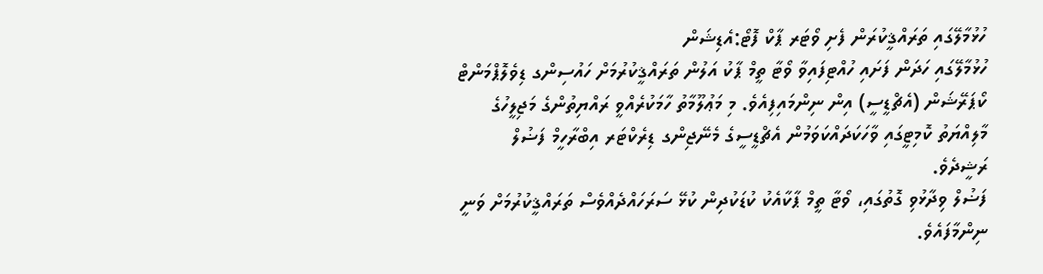ހުޅުމާލޭގައި ތަރައްޤީކުރަން ފެށި ވޯޓަރ ޕާކް ފޮޓޯ:އެޑިޝަން
ހުޅުމާލޭގައި ހަދަން ފަށައި ހުއްޓިފައިވާ ވޯޓާ ތީމް ޕާކު އަލުން ތަރައްޤީކުރުމަށް ހައުސިންގ ޑިވެލޮޕްމަންޓް ކޯޕަރޭޝަން (އެޗްޑީސީ) އިން ނިންމައިފިއެވެ. މި މަޢުލޫމާތު ހާމަކުރެއްވީ ރައްޔިތުންގެ މަޖިލީހުގެ މާލިއްޔަތު ކޮމިޓީގައި ވާހަކަދައްކަވަމުން އެޗްޑީސީގެ މެނޭޖިންގ ޑިރެކްޓަރ އިބްރާހީމް ފަޟުލް ރަޝީދެވެ.
ފަޟުލް ވިދާޅުވި ގޮތުގައި، ވޯޓާ ތީމް ޕާކާއެކު ކުޑަކުދިން ކުޅޭ ސަރަހައްދެއްވެސް ތަރައްޤީކުރުމަށް ވަނީ ނިންމާފައެވެ.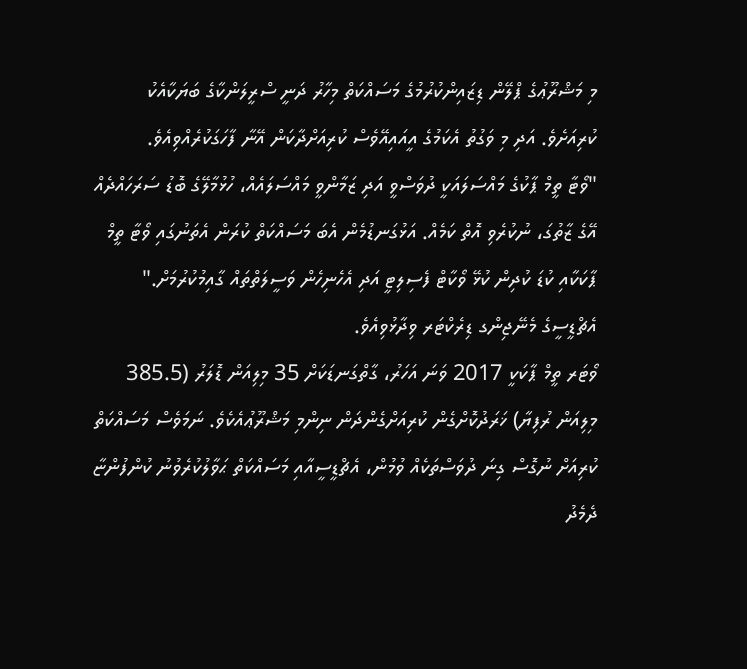މި މަޝްރޫޢުގެ ޕްލޭން ޑިޒައިންކުރުމުގެ މަސައްކަތް މިހާރު ދަނީ ސްރީލަންކާގެ ބަޔަކާއެކު ކުރިއަށެވެ. އަދި މި ވަގުތު އެކަމުގެ އީއައިއޭވެސް ކުރިއަށްދާކަން އޭނާ ފާހަގަކުރެއްވިއެވެ.
"ވޯޓާ ތީމް ޕާކުގެ މައްސަލައަކީ ދުވަސްވީ އަދި ޒަމާންވީ މައްސަލައެއް، ހުޅުމާލޭގެ ބޮޑު ސަރަހައްދެއް އޭގެ ޒާތުގަ، ނުކުރެވި އޮތް ކަމެއް. އަޅުގަނޑުމެން އެބަ މަސައްކަތް ކުރަން އެތަނުގައި ވޯޓާ ތީމް ޕާކަކާއި ކުޑަ ކުދިން ކުޅޭ ވޯކާޓް ފެސިލިޓީ އަދި އެހެނިހެން ވަސީލަތްތައް ގާއިމުކުރުމަށް." އެޗްޑީސީގެ މެނޭޖިންގ ޑިރެކްޓަރ ވިދާޅުވިއެވެ.
ވޯޓަރ ތީމް ޕާކަކީ 2017 ވަނަ އަހަރު، ގާތްގަނޑަކަށް 35 މިލިއަން ޑޮލަރު (385.5 މިލިއަން ރުފިޔާ) ޚަރަދުކޮށްގެން ކުރިއަށްގެންދަން ނިންމި މަޝްރޫޢުއެކެވެ. ނަމަވެސް މަސައްކަތް ކުރިއަށް ނުގޮސް ގިނަ ދުވަސްތަކެއް ވުމުން، އެޗްޑީސީއާއި މަސައްކަތް ޙަވާލުކުރެވުނު ކުންފުންޏާ ދެމެދު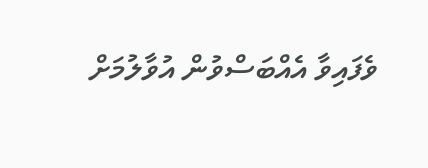ވެފައިވާ އެއްބަސްވުން އުވާލުމަށް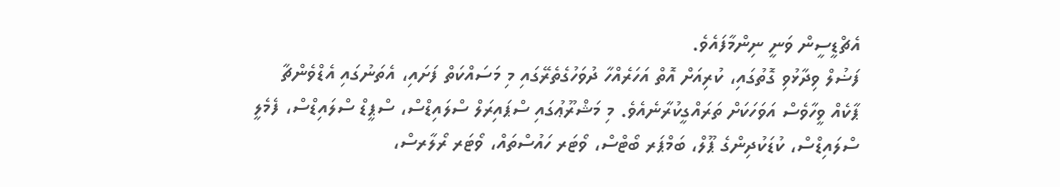އެޗްޑީސީން ވަނީ ނިންމާފައެވެ.
ފަޟުލް ވިދާޅުވި ގޮތުގައި، ކުރިއަށް އޮތް އަހަރެއްހާ ދުވަހުގެތެރޭގައި މި މަސައްކަތް ފަށައި، އެތަނުގައި އެޑްވެންޗާ ޕާކެއް ވީހާވެސް އަވަހަކަށް ތަރައްގީކުރާނެއެވެ. މި މަޝްރޫޢުގައި ސްޕައިރަލް ސްލައިޑްސް، ސްޕީޑް ސްލައިޑްސް، ފެމެލީ ސްލައިޑްސް، ކުޑަކުދިންގެ ޕޫލް، ބަމްޕަރ ބޯޓްސް، ވޯޓަރ ހައުސްތައް، ވޯޓަރ ރޯލާރސް،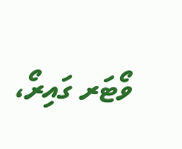ވޯޓަރ ގައިރޯ،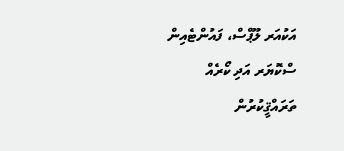އަކުއަރ ލޫޕްސް، ފައުންޓެއިން ސްކޮޔަރ އަދި ކޯރެއް ތަރައްޤީކުރުން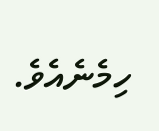ހިމެނެއެވެ.